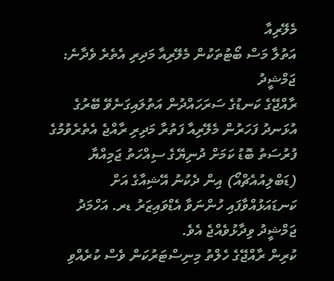މެލޭރިއާ
އަތުލާ މަސް ބޯޓުތަކުން މެލޭރިއާ މަދިރި އެތެރެ ވެދާނެ: ޖަމްޝީދު
ރާއްޖޭގެ ކަނޑުގެ ސަރަހައްދުން އަތުލައިގަނެވޭ ބޭރުގެ އުޅަނދު ފަހަރުން މެލޭރިއާ ފަތުރާ މަދިރި ރާއްޖެ އެތެރެވުމުގެ ފުރުސަތު ބޮޑު ކަމަށް ދުނިޔޭގެ ސިއްހަތު ޖަމިއްޔާ (ޑަބްލިއުއެޗްއޯ) އިން ދެކުނު އޭޝިއާގެ އަށް ކަނޑައަޅުއްވާފައި ހުންނަވާ އެޑްވައިޒަރު ޑރ. އަހްމަދު ޖަމްޝީދު ވިދާޅުވެއްޖެ އެވެ.
ކުރިން ރާއްޖޭގެ ހެލްތު މިނިސްޓަރުކަން ވެސް ކުރެއްވި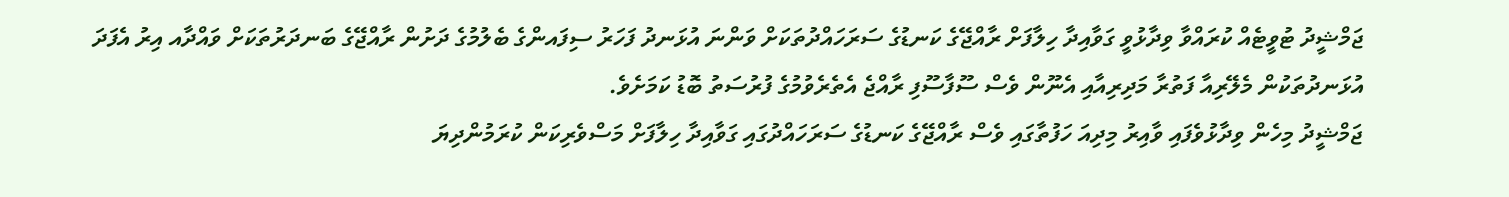ޖަމްޝީދު ޓުވީޓެއް ކުރައްވާ ވިދާޅުވީ ގަވާއިދާ ހިލާފަށް ރާއްޖޭގެ ކަނޑުގެ ސަރަހައްދުތަކަށް ވަންނަ އުޅަނދު ފަހަރު ސިފައންގެ ބެލުމުގެ ދަށުން ރާއްޖޭގެ ބަނދަރުތަކަށް ވައްދާއ އިރު އެފަދަ އުޅަނދުތަކުން މެލޭރިއާ ފަތުރާ މަދިރިއާއި އެނޫން ވެސް ސޫފާސޫފި ރާއްޖެ އެތެރެވުމުގެ ފުރުސަތު ބޮޑު ކަމަށެވެ.
ޖަމްޝީދު މިހެން ވިދާޅުވެފައި ވާއިރު މިދިއަ ހަފުތާގައި ވެސް ރާއްޖޭގެ ކަނޑުގެ ސަރަހައްދުގައި ގަވާއިދާ ހިލާފަށް މަސްވެރިކަން ކުރަމުންދިޔަ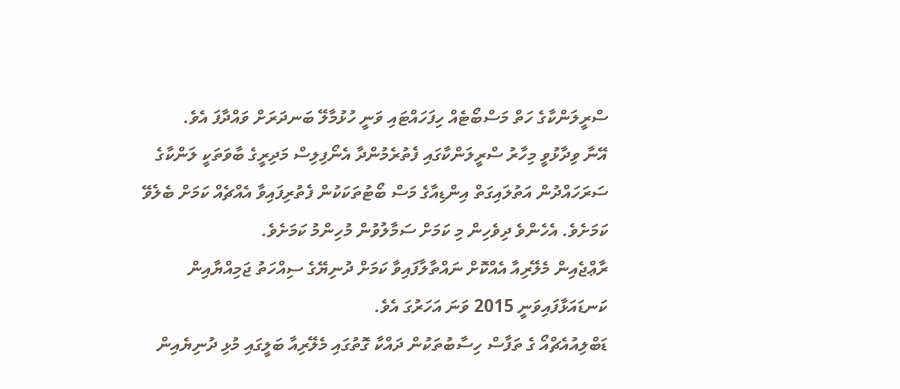ސްރީލަންކާގެ ހަތް މަސްބޯޓެއް ހިފަހައްޓައި ވަނީ ހުޅުމާލޭ ބަނދަރަށް ވައްދާފަ އެވެ.
އޭނާ ވިދާޅުވީ މިހާރު ސްރީލަންކާގައި ފެތުރެމުންދާ އެނޯފިލިސް މަދިރީގެ ބާވަތަކީ ލަންކާގެ ސަރަހައްދުން އަތުލައިގަތް އިންޑިއާގެ މަސް ބޯޓުތަކަކުން ފެތުރިފައިވާ އެއްޗެއް ކަމަށް ބެލެވޭ ކަމަށެވެ. އެހެންވެ ދިވެހިން މި ކަމަށް ސަމާލުވުން މުހިންމު ކަމަށެވެ.
ރާޢްޖެއިން މެލޭރިއާ އެއްކޮށް ނައްތާލާފައިވާ ކަމަށް ދުނިޔޭގެ ސިއްހަތު ޖަމިއްޔާއިން ކަނޑައަޅާފައިވަނީ 2015 ވަނަ އަހަރުގަ އެވެ.
ޑަބްލިއުއެޗްއޯ ގެ ތަފާސް ހިސާބުތަކުން ދައްކާ ގޮތުގައި މެލޭރިއާ ބަލީގައި މުޅި ދުނިޔެއިން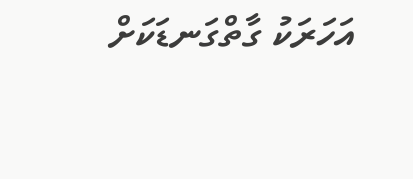އަހަރަކު ގާތްގަނޑަކަށް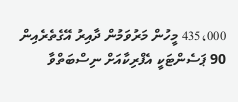435،000 މީހުން މަރުވަމުން ދާއިރު އޭގެތެރެއިން 90 ޕަސެންޓަކީ އެފްރިކާއަށް ނިސްބަތްވާ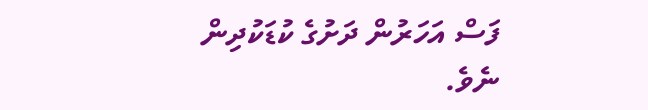ފަސް އަހަރުން ދަށުގެ ކުޑަކުދިން ނެވެ.